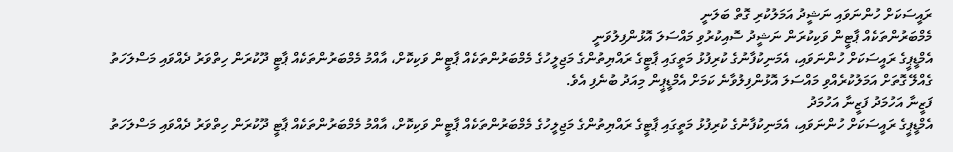ރައީސަކަށް ހުންނަވައި ނަޝީދު އަމަލުކުރި ގޮތް ބަލަނީ
މެމްބަރުންތަކެއް ޕާޓީން ވަކިކުރަން ނަޝީދު ސޮއިކުރުވި މައްސަލަ އޮޅުންފިލުވަނީ
އެމްޑީޕީގެ ރައީސަކަށް ހުންނަވައި، އެމަނިކުފާނުގެ ކުރިފުޅު މަތީގައި ޕާޓީގެ ރައްޔިތުންގެ މަޖިލީހުގެ މެމްބަރުންތަކެއް ޕާޓީން ވަކިކޮށް، އާއްމު މެމްބަރުންތަކެއް ޕާޓީ ދޫކުރަން ހިތްވަރު ދެއްވައި މަސްލަހަތު ގެއްލޭ ގޮތަށް އަމަލުކުރެއްވި މައްސަލަ އޮޅުންފިލުވާނެ ކަމަށް އެމްޑީޕީން މިއަދު ބުނެފި އެވެ.
ފަޒީނާ އަހުމަދު ފަޒީނާ އަހުމަދު
އެމްޑީޕީގެ ރައީސަކަށް ހުންނަވައި، އެމަނިކުފާނުގެ ކުރިފުޅު މަތީގައި ޕާޓީގެ ރައްޔިތުންގެ މަޖިލީހުގެ މެމްބަރުންތަކެއް ޕާޓީން ވަކިކޮށް، އާއްމު މެމްބަރުންތަކެއް ޕާޓީ ދޫކުރަން ހިތްވަރު ދެއްވައި މަސްލަހަތު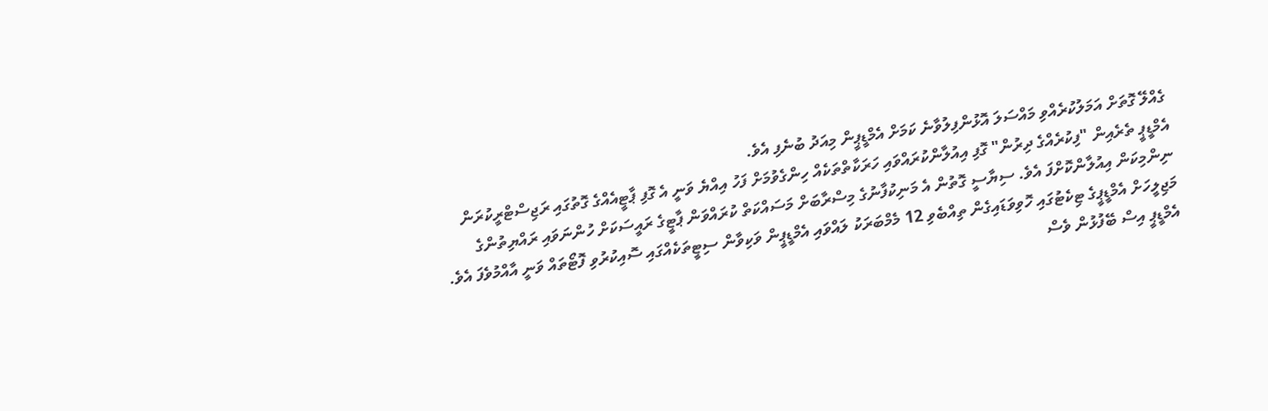ގެއްލޭ ގޮތަށް އަމަލުކުރެއްވި މައްސަލަ އޮޅުންފިލުވާނެ ކަމަށް އެމްޑީޕީން މިއަދު ބުނެފި އެވެ.
އެމްޑީޕީ ތެރެއިން "ފިކުރެއްގެ ދިރުން" ގޮފި އިއުލާންކުރައްވައި ހަރަކާތްތަކެއް ހިންގެވުމަށް ފަހު އިއްޔެ ވަނީ އެ ގޮފި ޕާޓީއެއްގެ ގޮތުގައި ރަޖިސްޓްރީކުރަން ނިންމިކަން އިއުލާންކޮށްފަ އެވެ. ސިޔާސީ ގޮތުން އެ މަނިކުފާނުގެ މިސްރާބަށް މަސައްކަތް ކުރައްވަން ޕާޓީގެ ރައީސަކަށް ހުންނަވައި ރައްޔިތުންގެ މަޖިލީހަށް އެމްޑީޕީގެ ޓިކެޓުގައި ހޮވިވަޑައިގެން ތިއްބެވި 12 މެމްބަރަކު ލައްވައި އެމްޑީޕީން ވަކިވާން ސިޓީތަކެއްގައި ސޮއިކުރުވި ފޮޓޯތައް ވަނީ އާއްމުވެފަ އެވެ.
އެމްޑީޕީ އިސް ބޭފުޅުން ވެސް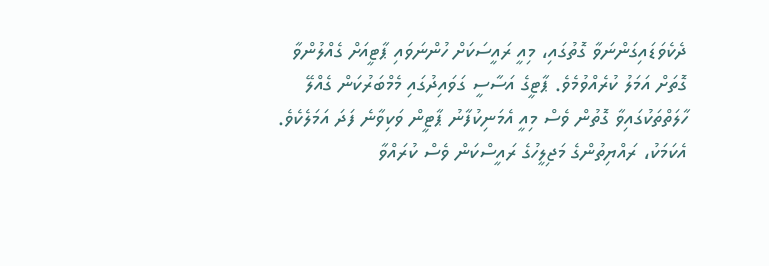ދެކެވަޑައިގަންނަވާ ގޮތުގައި، މިއީ ރައީސަކަށް ހުންނަވައި ޕާޓީއަށް ގެއްލުންވާ ގޮތަށް އަމަލު ކުރެއްވުމެވެ. ޕާޓީގެ އަސާސީ ގަވައިދުގައި މެމްބަރުކަން ގެއްލޭ ހާލަތްތަކުގައިވާ ގޮތުން ވެސް މިއީ އެމަނިކުފާނު ޕާޓީން ވަކިވާނެ ފަދަ އަމަލެކެވެ.
އެކަމަކު، ރައްޔިތުންގެ މަޖިލީހުގެ ރައީސްކަން ވެސް ކުރައްވާ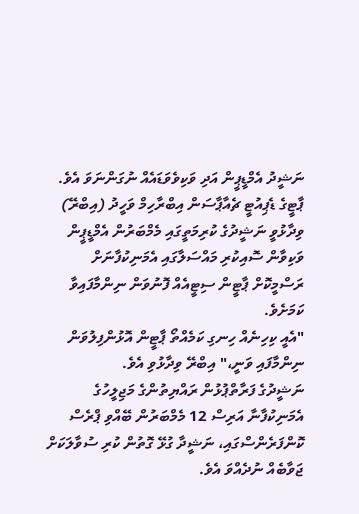ނަޝީދު އެމްޑީޕީން އަދި ވަކިވެވަޑައެއް ނުގަންނަވަ އެވެ.
ޕާޓީގެ ޑެޕިއުޓީ ޗެއާޕާސަން އިބްރާހިމް ވަހީދު (އިބްރޭ) ވިދާޅުވީ ނަޝީދުގެ ކުރިމަތީގައި މެމްބަރުން އެމްޑީޕީން ވަކިވާން ސޮއިކުރި މައްސަލާގައި އެމަނިކުފާނަށް ރަސްމީކޮށް ޕާޓީން ސިޓީއެއް ފޮނުވަން ނިންމާފައިވާ ކަމަށެވެ.
"އެއީ ކިހިނެއް ހިނގި ކަމެއްތޯ ޕާޓީން އޮޅުންފިލުވަން ނިންމާފައި ވަނީ،" އިބްރޭ ވިދާޅުވި އެވެ.
ނަޝީދުގެ ފަރާތްޕުޅުން ރައްޔިތުންގެ މަޖިލީހުގެ އެމަނިކުފާނާ އަރިސް 12 މެމްބަރުން ބޭއްވި ޕްރެސް ކޮންފަރެންސްގައި، ނަޝީދާ ގުޅޭ ގޮތުން ކުރި ސުވާލަކަށް ޖަވާބެއް ނުދެއްވަ އެވެ.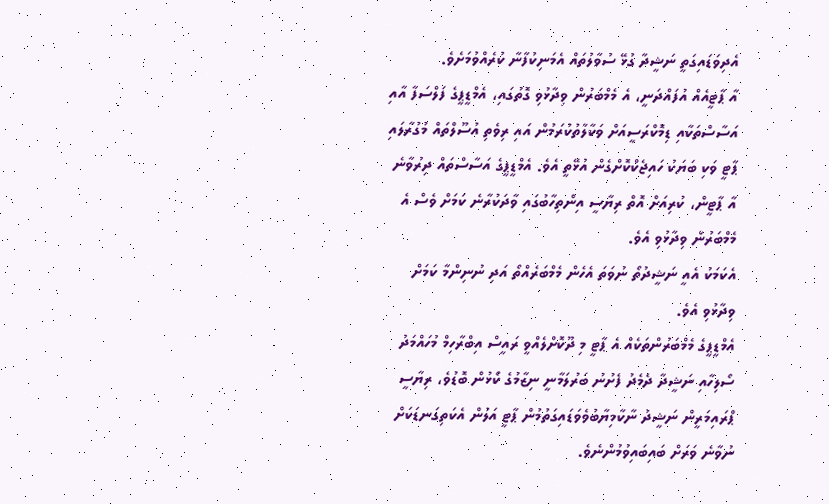އެދިވަޑައިގަތީ ނަޝީދާ ގުޅޭ ސުވާލުތައް އެމަނިކުފާނާ ކުރެއްވުމަށެވެ.
އާ ޕާޓީއެއް އުފައްދަނީ، އެ މެމްބަރުން ވިދާޅުވި ގޮތުގައި، އެމްޑީޕީގެ ފަލްސަފާ އާއި އަސާސްތަކާއި ޑިމޮކްރަސީއަށް ވަކާލާތުކުރަމުން އައި ރިވެތި އުސޫލްތައް މުގުރާލައި ޕާޓީ ވަކި ބަޔަކު ހައިޖެކްކޮށްގެން އުޅޭތީ އެވެ. އެމްޑީޕީގެ އަސާސްތައް ދިރުވާނެ އާ ޕާޓީން، ކުރިއަށް އޮތް ރިޔާސީ އިންތިހާބުގައި ވާދަކުރާނެ ކަމަށް ވެސް އެ މެމްބަރުން ވިދާޅުވި އެވެ.
އެކަމަކު އެއީ ނަޝީދުތޯ ނުވަތަ އެހެން މެމްބަރެއްތޯ އަދި ނުނިންމާ ކަމަށް ވިދާޅުވި އެވެ.
އެމްޑީޕީގެ މެމްބަރުންތަކެއް އެ ޕާޓީ މި ދޫކޮށްލެއްވީ ރައީސް އިބްރާހިމް މުހައްމަދު ސޯލިހާއި ނަޝީދާ ދެމެދު ފެށުނު ބަރުލަމާނީ ނިޒާމުގެ ކޯޅުން ބޮޑުވެ، ރިޔާސީ ޕްރައިމަރީން ނަޝީދު ނާކާމިޔާބުވެވަޑައިގަތުމުން ޕާޓީ އަލުން އެކަތިގަނޑަކަށް ނުވާނެ ވަރަށް ބައިބައިވުމުންނެވެ.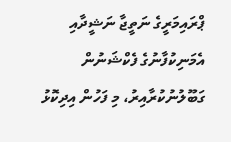ޕްރައިމަރީގެ ނަތީޖާ ނަޝީދާއި އެމަނިކުފާނުގެ ފެކްޝަނުން ގަބޫލުނުކުރާއިރު، މި ފަހުން އިދިކޮޅު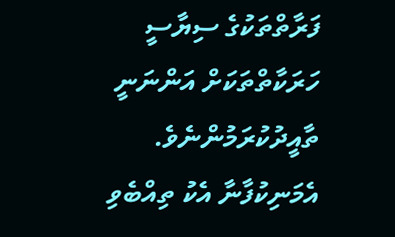ފަރާތްތަކުގެ ސިޔާސީ ހަރަކާތްތަކަށް އަންނަނީ ތާއީދުކުރަމުންނެވެ.
އެމަނިކުފާނާ އެކު ތިއްބެވި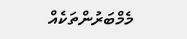މެމްބަރުންތަކެއް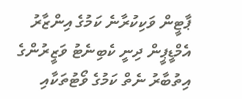ޕާޓީން ވަކިކުރާނެ ކަމުގެ އިންޒާރު އެމްޑީޕީން ދިނީ ކެބިނެޓު ވަޒީރުންގެ އިތުބާރު ނެތް ކަމުގެ ވޯޓުތަކާއި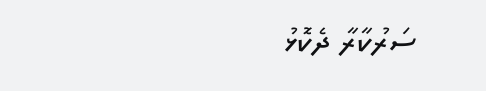ސަރުކާރާ ދެކޮޅު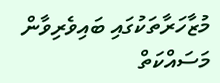މުޒާހަރާތަކުގައި ބައިވެރިވާން މަސައްކަތް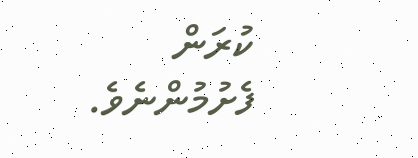ކުރަން ފެށުމުންނެވެ.